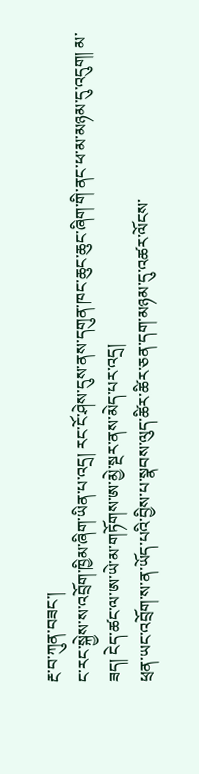རྔ་བ་ཀུན་བཟང་།
ང་རང་སྐྱེས་ས་འབྲོག་ཁྱིམ་ཞིག་ཡིན་པ་འདྲ། རང་ངོ་ཤེས་དུས་ནས་དགུན་ཁང་ཆུང་ཆུང་ཞིག་གི་ནང་ཕ་མ་མཉམ་དུ་འདུག། མ་ཟད། ངེད་ཚང་ལ་ཨ་ཡེ་མ་གཏོགས་ཨ་མྱེ་སྔར་ནས་མེད་པར་འདྲ།
ཕྲན་ཡང་འབྲོག་ས་ན་ཡོད་པའི་བྱིས་པ་སྣབས་ལུད་ཚིར་ཚིར་ཅན་དག་མཉམ་དུ་འཚར་ལོངས་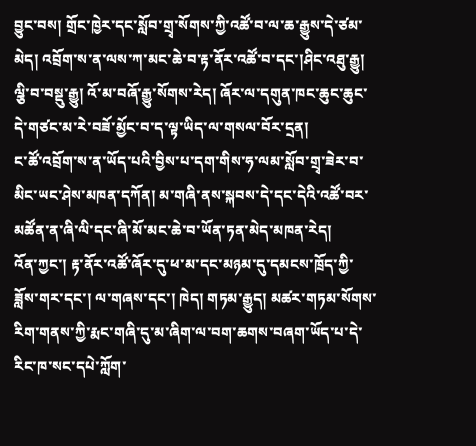བྱུང་བས། གྲོང་ཁྱེར་དང་སློབ་གྲྭ་སོགས་ཀྱི་འཚོ་བ་ལ་ཆ་རྒྱུས་དེ་ཙམ་མེད། འབྲོག་ས་ན་ལས་ཀ་མང་ཆེ་བ་རྟ་ནོར་འཚོ་བ་དང་།ཤིང་འཐུ་རྒྱུ། ལྕི་བ་བསྡུ་རྒྱུ། འོ་མ་བཞོ་རྒྱུ་སོགས་རེད། ཞོར་ལ་དགུན་ཁང་ཆུང་ཆུང་དེ་གཙང་མ་རེ་བཟོ་མྱོང་བ་ད་ལྟ་ཡིད་ལ་གསལ་བོར་དྲན།
ང་ཚོ་འབྲོག་ས་ན་ཡོད་པའི་བྱིས་པ་དག་གིས་ཧ་ལམ་སློབ་གྲྭ་ཟེར་བ་མིང་ཡང་ཤེས་མཁན་དཀོན། མ་གཞི་ནས་སྐབས་དེ་དང་དེའི་འཚོ་བར་མཚོན་ན་ཞི་ལི་དང་ཞི་མོ་མང་ཆེ་བ་ཡོན་ཏན་མེད་མཁན་རེད།
འོན་ཀྱང་། རྟ་ནོར་འཚོ་ཞོར་དུ་ཕ་མ་དང་མཉམ་དུ་དམངས་ཁྲོད་ཀྱི་ཟློས་གར་དང་། ལ་གཞས་དང་། ཁེད། གཏམ་རྒྱུད། མཚར་གཏམ་སོགས་རིག་གནས་ཀྱི་རྨང་གཞི་དུ་མ་ཞིག་ལ་བག་ཆགས་བཞག་ཡོད་པ་དེ་རིང་ཁ་སང་དཔེ་ཀློག་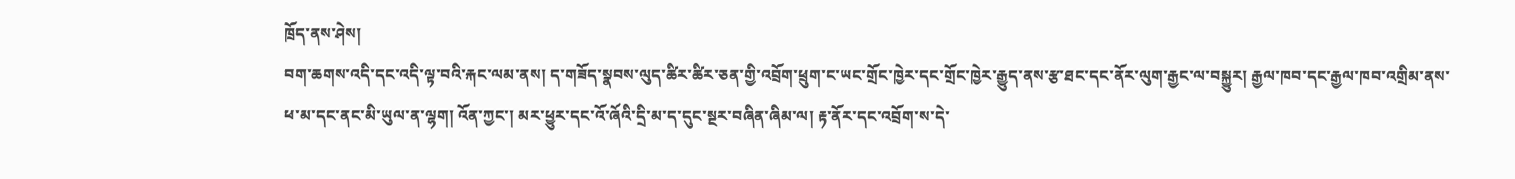ཁྲོད་ནས་ཤེས།
བག་ཆགས་འདི་དང་འདི་ལྟ་བའི་རྐང་ལམ་ནས། ད་གཟོད་སྣབས་ལུད་ཚིར་ཚིར་ཅན་གྱི་འབྲོག་ཕྲུག་ང་ཡང་གྲོང་ཁྱེར་དང་གྲོང་ཁྱེར་རྒྱུད་ནས་རྩ་ཐང་དང་ནོར་ལུག་རྒྱང་ལ་བསྐྱུར། རྒྱལ་ཁབ་དང་རྒྱལ་ཁབ་འགྲིམ་ནས་ཕ་མ་དང་ནང་མི་ཡུལ་ན་ལྷག། འོན་ཀྱང་། མར་ཕྱུར་དང་འོ་ཞོའི་དྲི་མ་ད་དུང་སྔར་བཞིན་ཞིམ་ལ། རྟ་ནོར་དང་འབྲོག་ས་དེ་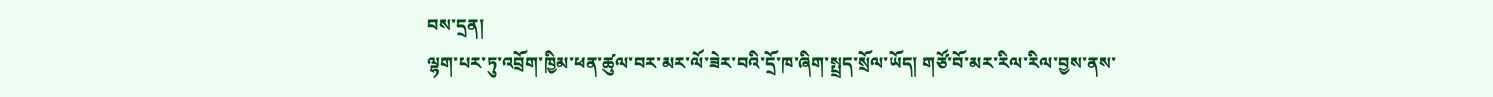བས་དྲན།
ལྷག་པར་ཏུ་འབྲོག་ཁྱིམ་ཕན་ཚུལ་བར་མར་ལོ་ཟེར་བའི་དྲོ་ཁ་ཞིག་སྤྲད་སྲོལ་ཡོད། གཙོ་བོ་མར་རིལ་རིལ་བྱས་ནས་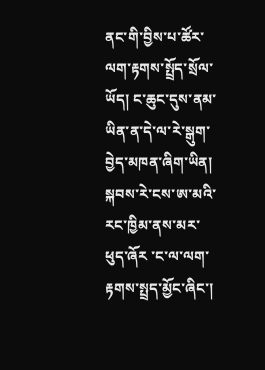ནང་གི་བྱིས་པ་ཚོར་ལག་རྟགས་སྤྲོད་སྲོལ་ཡོད། ང་ཆུང་དུས་ནམ་ཡིན་ན་དེ་ལ་རེ་སྒུག་བྱེད་མཁན་ཞིག་ཡིན། སྐབས་རེ་ངས་ཨ་མའི་རང་ཁྱིམ་ནས་མར་ཕུད་ཞོར ་ང་ལ་ལག་རྟགས་སྤྲད་མྱོང་ཞིང་།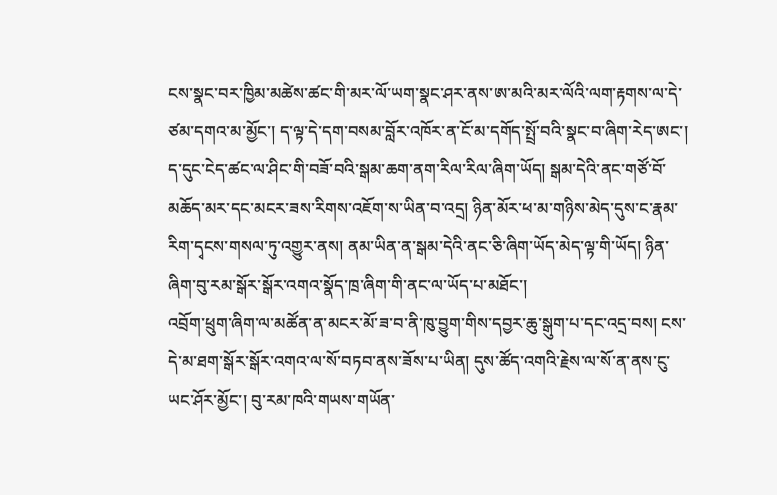ངས་སྣང་བར་ཁྱིམ་མཚེས་ཚང་གི་མར་ལོ་ཡག་སྣང་ཤར་ནས་ཨ་མའི་མར་ལོའི་ལག་རྟགས་ལ་དེ་ཙམ་དགའ་མ་མྱོང་། ད་ལྟ་དེ་དག་བསམ་བློར་འཁོར་ན་ངོ་མ་དགོད་སྤྲོ་བའི་སྣང་བ་ཞིག་རེད་ཨང་།
ད་དུང་ངེད་ཚང་ལ་ཤིང་གི་བཟོ་བའི་སྒམ་ཆག་ནག་རིལ་རིལ་ཞིག་ཡོད། སྒམ་དེའི་ནང་གཙོ་བོ་མཆོད་མར་དང་མངར་ཟས་རིགས་འཇོག་ས་ཡིན་བ་འདྲ། ཉིན་མོར་ཕ་མ་གཉིས་མེད་དུས་ང་རྣམ་རིག་དྭངས་གསལ་ཏུ་འགྱུར་ནས། ནམ་ཡིན་ན་སྒམ་དེའི་ནང་ཅི་ཞིག་ཡོད་མེད་ལྟ་གི་ཡོད། ཉིན་ཞིག་བུ་རམ་སྒོར་སྒོར་འགའ་སྣོད་ཁྲ་ཞིག་གི་ནང་ལ་ཡོད་པ་མཐོང་།
འབྲོག་ཕྲུག་ཞིག་ལ་མཚོན་ན་མངར་མོ་ཟ་བ་ནི་ཁུ་བྱུག་གིས་དབྱར་ཆུ་སྒུག་པ་དང་འདྲ་བས། ངས་དེ་མ་ཐག་སྒོར་སྒོར་འགའ་ལ་སོ་བཏབ་ནས་ཟོས་པ་ཡིན། དུས་ཚོད་འགའི་རྗེས་ལ་སོ་ན་ནས་ངུ་ཡང་ཤོར་མྱོང་། བུ་རམ་ཁའི་གཡས་གཡོན་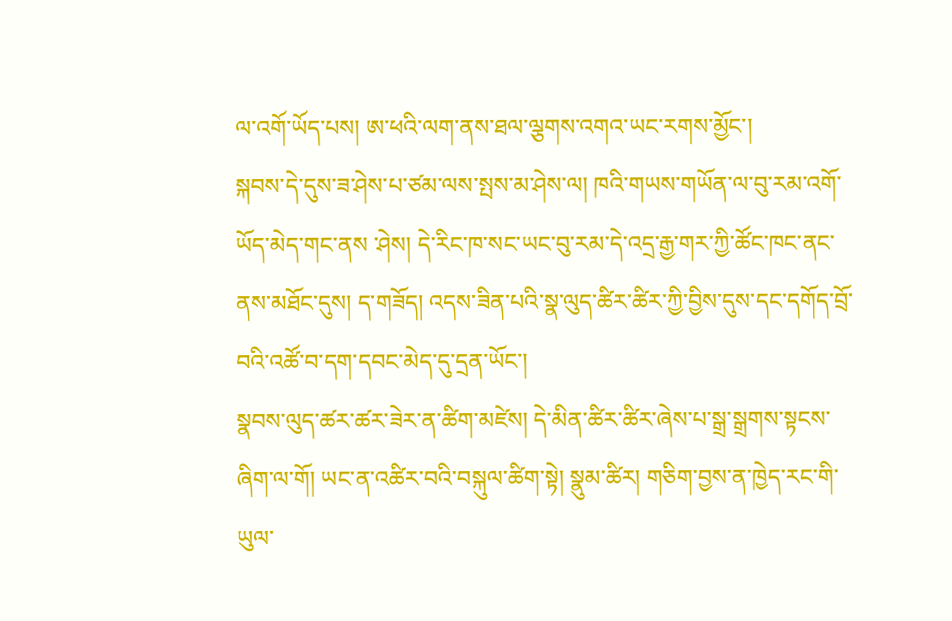ལ་འགོ་ཡོད་པས། ཨ་ཕའི་ལག་ནས་ཐལ་ལྕགས་འགའ་ཡང་རགས་མྱོང་།
སྐབས་དེ་དུས་ཟ་ཤེས་པ་ཙམ་ལས་སྤས་མ་ཤེས་ལ། ཁའི་གཡས་གཡོན་ལ་བུ་རམ་འགོ་ཡོད་མེད་གང་ནས ་ཤེས། དེ་རིང་ཁ་སང་ཡང་བུ་རམ་དེ་འདྲ་རྒྱ་གར་ཀྱི་ཚོང་ཁང་ནང་ནས་མཐོང་དུས། ད་གཟོད། འདས་ཟིན་པའི་སྣ་ལུད་ཚིར་ཚིར་ཀྱི་བྱིས་དུས་དང་དགོད་བྲོ་བའི་འཚོ་བ་དག་དབང་མེད་དུ་དྲན་ཡོང་།
སྣབས་ལུད་ཚར་ཚར་ཟེར་ན་ཚིག་མཛེས། དེ་མིན་ཚིར་ཚིར་ཞེས་པ་སྒྲ་སྒྲགས་སྟངས་ཞིག་ལ་གོ། ཡང་ན་འཚིར་བའི་བསྐུལ་ཚིག་སྟེ། སྣུམ་ཚིར། གཅིག་བྱས་ན་ཁྱེད་རང་གི་ཡུལ་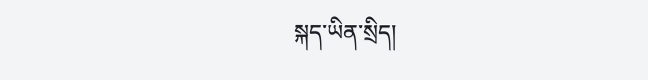སྐད་ཡིན་སྲིད།